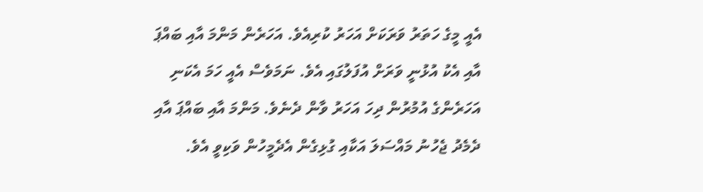އެއީ މީގެ ހަތަރު ވަރަކަށް އަހަރު ކުރިއެވެ. އަހަރެން މަންމަ އާއި ބައްޕަ އާއި އެކު އުޅުނީ ވަރަށް އުފަލުގައި އެވެ. ނަމަވެސް އެއީ ހަމަ އެކަނި އަހަރެންގެ އުމުރުން ދިހަ އަހަރު ވާން ދެނެވެ. މަންމަ އާއި ބައްޕަ އާއި ދެމެދު ޖެހުނު މައްސަލަ އަކާއި ގުޅިގެން އެދެމީހުން ވަކިވީ އެވެ.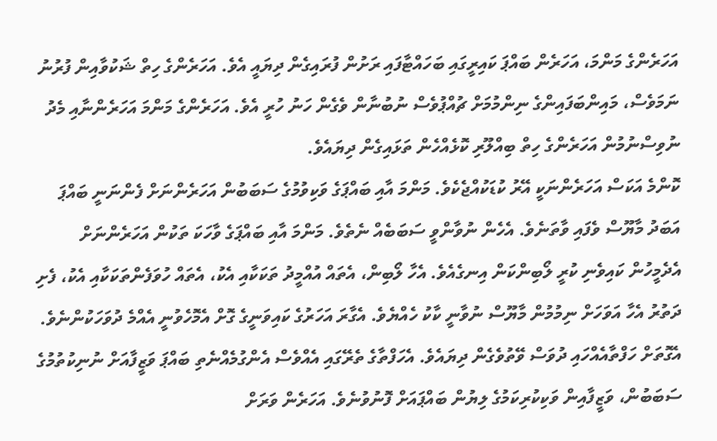އަހަރެންގެ މަންމަ، އަހަރެން ބައްޕަ ކައިރީގައި ބަހައްޓާފައި ރަށުން ފުރައިގެން ދިޔައީ އެވެ. އަހަރެންގެ ހިތް ޝަކުވާއިން ފުރުނު ނަމަވެސް، މައިންބަފައިންގެ ނިންމުމަށް ޗުއްޕުވެސް ނުބުނާން ވެގެން ހަނު ހުރީ އެވެ. އަހަރެންގެ މަންމަ އަހަރެންނާއި މެދު ނުވިސްނުމުން އަހަރެންގެ ހިތް ބިއްލޫރި ކޮޅެއްހެން ތަޅައިގެން ދިޔައެވެ.
ކޮންމެ އަކަސް އަހަރެންނަކީ އޭރު ކުޑަކުއްޖެކެވެ. މަންމަ އާއި ބައްޕަގެ ވަކިވުމުގެ ސަބަބުން އަހަރެންނަށް ފެންނަނީ ބައްޕަ އަބަދު މާޔޫސް ވެފައި ވާތަނެވެ. އެހެން ނުވާންވީ ސަބަބެއް ނެތެވެ. މަންމަ އާއި ބައްޕަގެ ވާހަކަ ތަކުން އަހަރެންނަށް އެދެމީހުން ކައިވެނި ކުރީ ލޯބިންކަން އިނގެއެވެ. އެހާ ލޯބިން، އެތައް އުއްމީދު ތަކަކާއި އެކު، އެތައް ހުވަފެންތަކަކާއި އެކު، ފެށި ދަތުރު އެހާ އަވަހަށް ނިމުމުން މާޔޫސް ނުވާނީ ކާކު ހެއްޔެވެ. އެގާރަ އަހަރުގެ ކައިވަނީގެ ގޮށް އެމޮހެވުނީ އެއްމެ ދުވަހަކުންނެވެ.
އެގޮތަށް ހަފްތާއެއްހައި ދުވަސް ވޭތުވެގެން ދިޔައެވެ. އެހަފްތާގެ ތެރޭގައި އެއްވެސް އެންގުމެއްނެތި ބައްޕަ ވަޒީފާއަށް ނުނިކުތުމުގެ ސަބަބުން، ވަޒީފާއިން ވަކިކުރިކަމުގެ ލިޔުން ބައްޕައަށް ފޮނުވުނެވެ. އަހަރެން ވަރަށް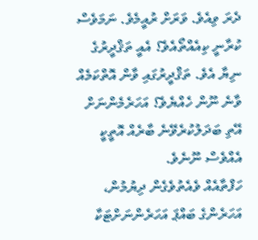ދެރަ ވިއެވެ. ވަރަށް ރުއީމެވެ. ނަމަވެސް ކުރާނީ ކިއެއްތޯއެވެ؟ އެއީ ތަޤްދީރުގެ ނިޔާ އެވެ. ތަޤްދީރުގައި ވާން އޮތްކަމެއް ވާނެ ނޫން ހެއްޔެވެ؟ އަހަރެމެންނަށް އޭތި ބަދަލުކުރެވޭނެ ބާރެއް އޮތީކީ އެއްވެސް ނޫނެވެ.
ހަފްތާއެއް ވެއެތުވެގެން ދިޔުމުން، އަހަރެންގެ ބައްޕަ އަހަރެންނަށްޓަކާ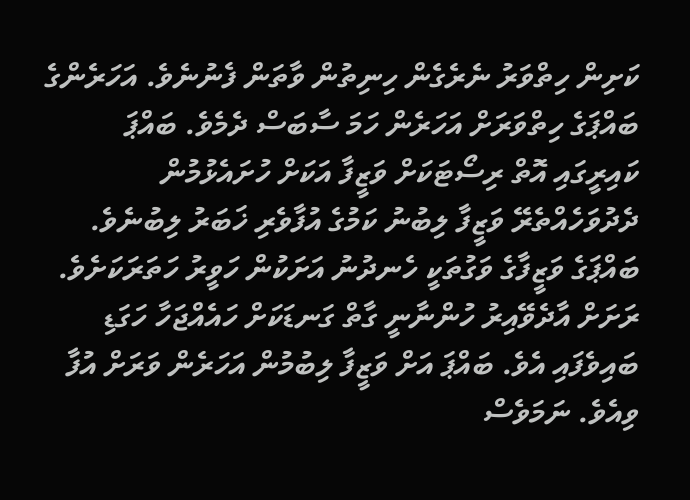ކަށިން ހިތްވަރު ނެރެގެން ހިނިތުން ވާތަން ފެނުނެވެ. އަހަރެންގެ ބައްޕަގެ ހިތްވަރަށް އަހަރެން ހަމަ ސާބަސް ދެމެވެ. ބައްޕަ ކައިރީގައި އޮތް ރިސޯޓަކަށް ވަޒީފާ އަކަށް ހުށައެޅުމުން ދެދުވަހެއްތެރޭ ވަޒީފާ ލިބުނު ކަމުގެ އުފާވެރި ޚަބަރު ލިބުނެވެ. ބައްޕަގެ ވަޒީފާގެ ވަގުތަކީ ހެނދުނު އަށަކުން ހަވީރު ހަތަރަކަށެވެ. ރަށަށް އާދެވޭއިރު ހުންނާނީ ގާތް ގަނޑަކަށް ހައެއްޖަހާ ހަގަޑި ބައިވެފައި އެވެ. ބައްޕަ އަށް ވަޒީފާ ލިބުމުން އަހަރެން ވަރަށް އުފާ ވިއެވެ. ނަމަވެސް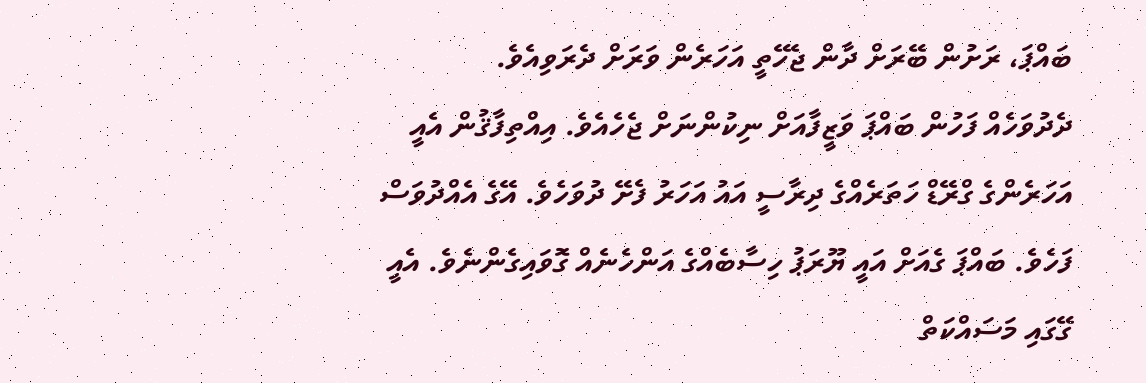ބައްޕަ، ރަށުން ބޭރަށް ދާން ޖެހޭތީ އަހަރެން ވަރަށް ދެރަވިއެވެ.
ދެދުވަހެއް ފަހުން ބައްޕަ ވަޒީފާއަށް ނިކުންނަށް ޖެހެއެވެ. އިއްތިފާޤުން އެއީ އަހަރެންގެ ގްރޭޑް ހަތަރެއްގެ ދިރާސީ އައު އަހަރު ފެށޭ ދުވަހެވެ. އޭގެ އެއްދުވަސް ފަހެވެ. ބައްޕަ ގެއަށް އައީ ޔޫރަޕު ހިސާބެއްގެ އަންހެނެއް ގޮވައިގެންނެވެ. އެއީ ގޭގައި މަސައްކަތް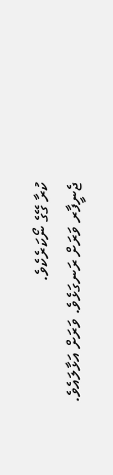ކުރާ ގޭގެ ނޯކަރެކެވެ.
ޖެނީފާރ ވަރަށް ރަނގަޅެވެ. ވަރަށް އަޅާލައެވެ.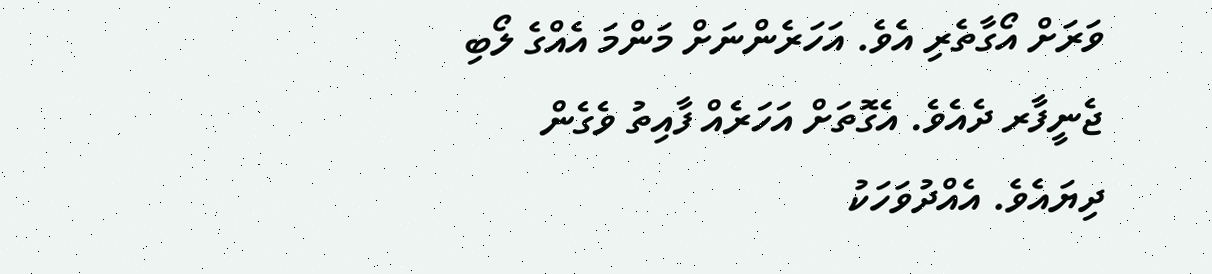ވަރަށް އޯގާތެރި އެވެ. އަހަރެންނަށް މަންމަ އެއްގެ ލޯބި ޖެނީފާރ ދެއެވެ. އެގޮތަށް އަހަރެއް ފާއިތު ވެގެން ދިޔައެވެ. އެއްދުވަހަކު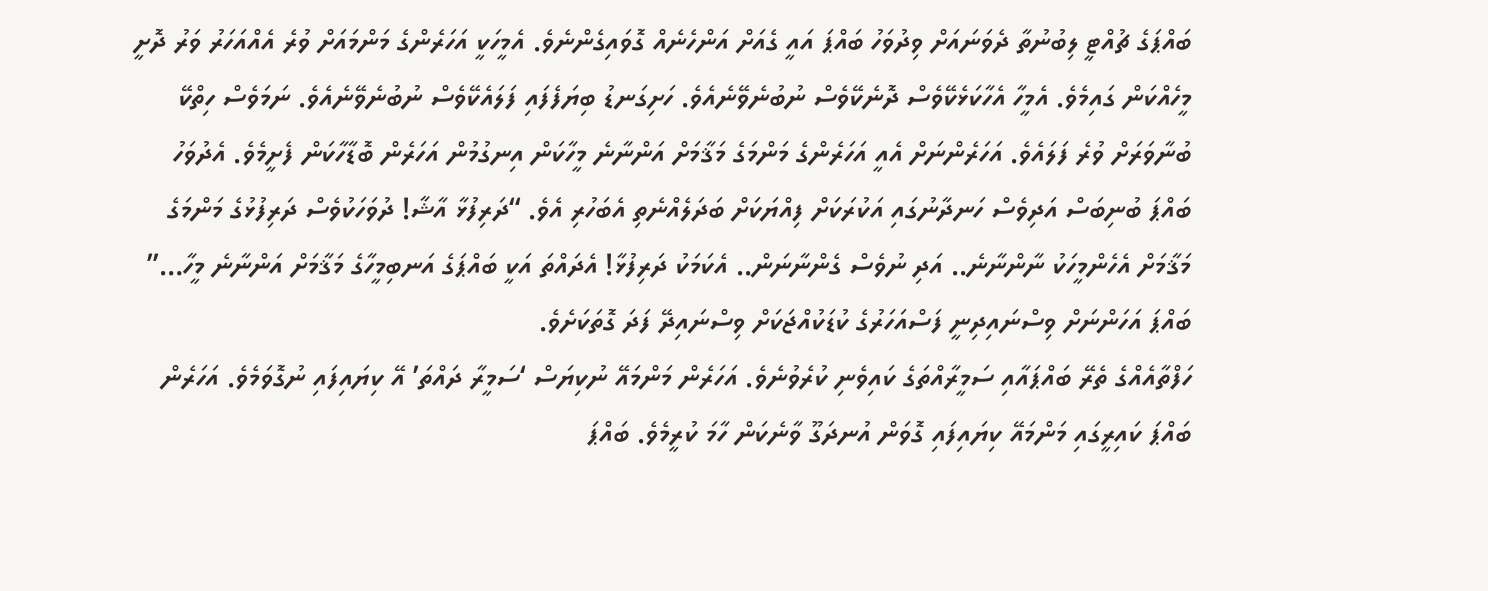ބައްޕަގެ ޗުއްޓީ ލިބުނުތާ ދެވަނައަށް ވިދުވަހު ބައްޕަ އައީ ގެއަށް އަންހެނެއް ގޮވައިގެންނެވެ. އެމީހަކީ އަހަރެންގެ މަންމައަށް ވުރެ އެއްއަހަރު ވަރު ދޮށީ މީހެއްކަން ގައިމެވެ. އެމީހާ އެހާކަޅެކޭވެސް ދޮނެކޭވެސް ނުބުނެވޭނެއެވެ. ހަށިގަނޑު ބިޔަފެފައި ފަލައެކޭވެސް ނުބުނެވޭނެއެވެ. ނަމަވެސް ހިތްކޭ ބުނާވަރަށް ވުރެ ފަލައެވެ. އަހަރެންނަށް އެއީ އަހަރެންގެ މަންމަގެ މަޤާމަށް އަންނާނެ މީހާކަން އިނގުމުން އަހަރެން ބޮޑާހާކަން ފެށީމެވެ. އެދުވަހު ބައްޕަ ބުނިބަސް އަދިވެސް ހަނދާނުގައި އަކުރަކަށް ފިއްޔަކަށް ބަދަލެއްނެތި އެބަހުރި އެވެ. “ދަރިފުޅާ އާޝާ! ދުވަހަކުވެސް ދަރިފުޅުގެ މަންމަގެ މަޤާމަށް އެހެންމީހަކު ނާންނާނެ.. އަދި ނުވެސް ގެންނާނަން.. އެކަމަކު ދަރިފުޅާ! އެދައްތަ އަކީ ބައްޕަގެ އަނބިމީހާގެ މަޤާމަށް އަންނާނެ މީހާ…” ބައްޕަ އަހަންނަށް ވިސްނައިދިނީ ފަސްއަހަރުގެ ކުޑަކުއްޖަކަށް ވިސްނައިދޭ ފަދަ ގޮތަކަށެވެ.
ހަފްތާއެއްގެ ތެރޭ ބައްޕައާއި ސަމީރާއްތަގެ ކައިވެނި ކުރެވުނެވެ. އަހަރެން މަންމައޭ ނުކިޔަސް ‘ސަމީރާ ދައްތަ’ އޭ ކިޔައިފައި ނުގޮވަމެވެ. އަހަރެން ބައްޕަ ކައިރީގައި މަންމައޭ ކިޔައިފައި ގޮވަން އުނދަގޫ ވާނެކަން ހާމަ ކުރީމެވެ. ބައްޕަ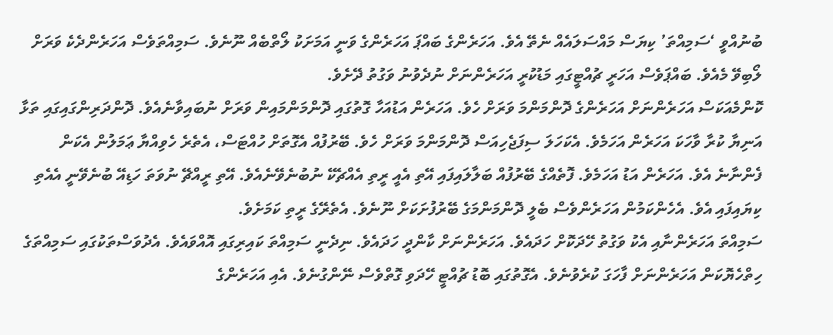ބުނުއްވީ ‘ސަމިއްތަ’ ކިޔަސް މައްސަލައެއް ނެތޭ އެވެ. އަހަރެންގެ ބައްޕަ އަހަރެންގެ ވަނީ އަމަށަކު ލޯތްބެއް ނޫނެވެ. ސަމިއްތަވެސް އަހަރެންދެކެ ވަރަށް ލޯބިވޭ މެއެވެ. ބައްޕަވެސް އަހަރީ ޗުއްޓީގައި މަޑުކުރީ އަހަރެންނަށް ނުދެވުނު ވަގުތު ދޭށެވެ.
ކޮންމެއަކަސް އަހަރެންނަށް އަހަރެންގެ ދޮންމަންމަ ވަރަށް ހެވެ. އަހަރެން އަޑުއަހާ ގޮތުގައި ދޮންމަންމައިން ވަރަށް ނުބައިވާނެއެވެ. ދޮންދަރިންގައިގައި ތަޅާ އަނިޔާ ކުރާ ވާހަކަ އަހަރެން އަހަމެވެ. އެކަހަލަ ސިފަޖެހިއަސް ދޮންމަންމަ ވަރަށް ހެވެ. ބޭރުފުއް އެގޮތަށް ހުއްޓަސް، އެތެރެ ހެވިއްޔާ ޢަމަލުން އެކަން ފެންނާނެ އެވެ. އަހަރެން އަޑު އަހަމެވެ. ފޮތެއްގެ ބޭރުފުއް ބަލާލައިފައި އޭތި އެއީ ރީތި އެއްޗެކޭ ނުބުނެވޭނެއެވެ. އޭތި ރީއްޗޭ ނުވަތަ ހަޑިއޭ ބުނެވޭނީ އެއެތި ކިޔައިފައި އެވެ. އެހެންކަމުން އަހަރެންވެސް ބެލީ ދޮންމަންމަގެ ބޭރުފުށަކަށް ނޫނެވެ. އެތެރޭގެ ރީތި ކަމަށެވެ.
ސަމިއްތަ އަހަރެންނާއި އެކު ވަގުތު ހޭދަކޮށް ހަދައެވެ. އަހަރެންނަށް ކާންދީ ހަދައެވެ. ނިދެނީ ސަމިއްތަ ކައިރިގައި އޮއްވައެވެ. އެދުވަސްތަކުގައި ސަމިއްތަގެ ހިތްހެޔޮކަން އަހަރެންނަށް ފާހަގަ ކުރެވުނެވެ. އެގޮތުގައި ބޮޑު ޗުއްޓީ ހޭދަވި ގޮތްވެސް ނޭންގުނެވެ. އެއި އަހަރެންގެ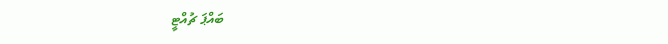ބައްޕަ ޗުއްޓީ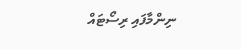ނިންމާފައި ރިސޯޓައް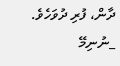ދާން، ފުރި ދުވަހެވެ.
_ނުނިމޭ